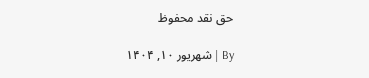حق نقد محفوظ

By | شهریور ۱۰, ۱۴۰۴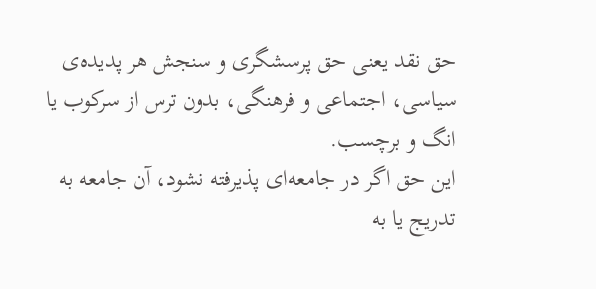حق نقد یعنی حق پرسشگری و سنجش هر پدیده‌ی سیاسی، اجتماعی و فرهنگی، بدون ترس از سرکوب یا انگ و برچسب.
این حق اگر در جامعه‌ای پذیرفته نشود، آن جامعه به تدریج یا به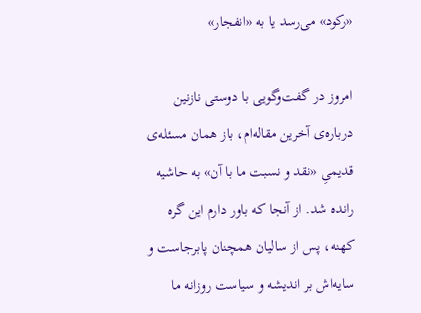«رکود» می‌رسد یا به «انفجار»

امروز در گفت‌وگویی با دوستی نازنین درباره‌ی آخرین مقاله‌ام، باز همان مسئله‌ی قدیمیِ «نقد و نسبت ما با آن» به حاشیه رانده شد. از آنجا که باور دارم این گره کهنه، پس از سالیان همچنان پابرجاست و سایه‌اش بر اندیشه و سیاست روزانه ما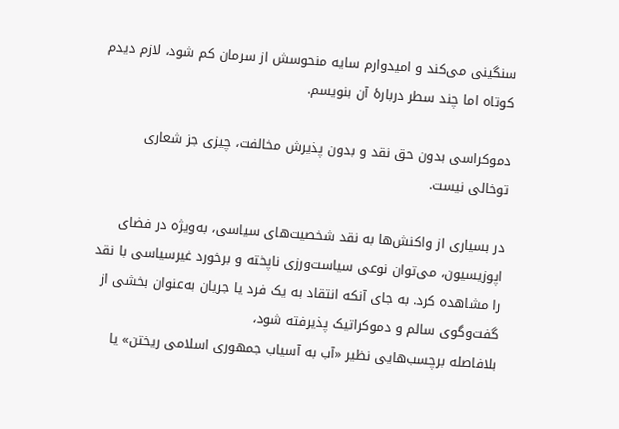سنگینی می‌کند و امیدوارم سایه منحوسش از سرمان کم شود، لازم دیدم کوتاه اما چند سطر دربارۀ آن بنویسم.

دموکراسی بدون حق نقد و بدون پذیرش مخالفت، چیزی جز شعاری توخالی نیست.

در بسیاری از واکنش‌ها به نقد شخصیت‌های سیاسی، به‌ویژه در فضای اپوزیسیون، می‌توان نوعی سیاست‌ورزی ناپخته و برخورد غیرسیاسی با نقد را مشاهده کرد. به جای آنکه انتقاد به یک فرد یا جریان به‌عنوان بخشی از گفت‌وگوی سالم و دموکراتیک پذیرفته شود،
بلافاصله برچسب‌هایی نظیر «آب به آسیاب جمهوری اسلامی ریختن» یا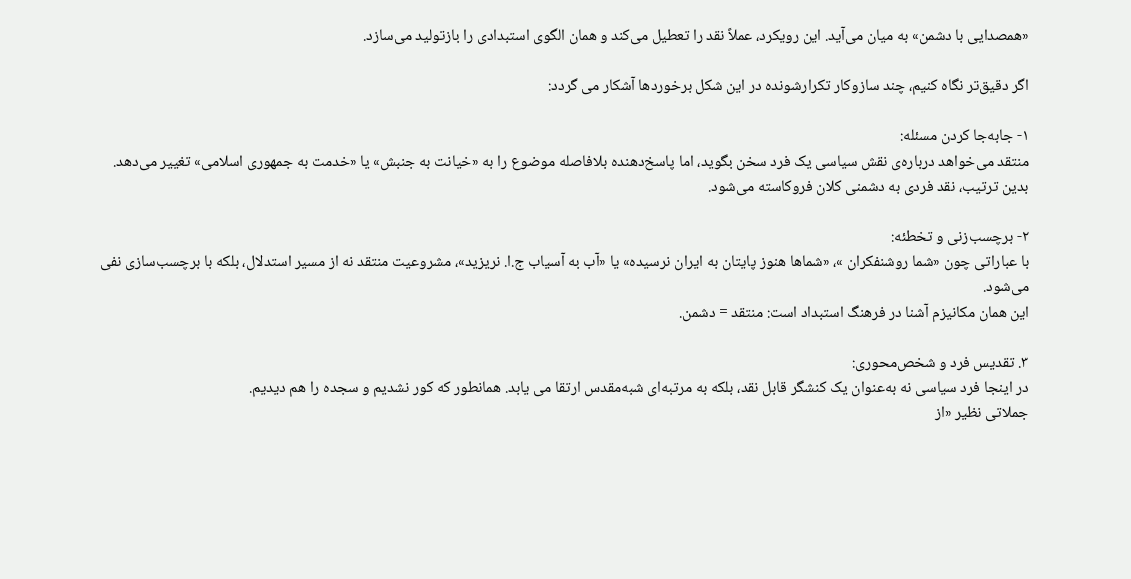«همصدایی با دشمن» به میان می‌آید. این رویکرد، عملاً نقد را تعطیل می‌کند و همان الگوی استبدادی را بازتولید می‌سازد.

اگر دقیق‌تر نگاه کنیم، چند سازوکار تکرارشونده در این شکل برخوردها آشکار می گردد:

۱- جا‌به‌جا کردن مسئله:
منتقد می‌خواهد درباره‌ی نقش سیاسی یک فرد سخن بگوید، اما پاسخ‌دهنده بلافاصله موضوع را به «خیانت به جنبش» یا «خدمت به جمهوری اسلامی» تغییر می‌دهد.
بدین ترتیب، نقد فردی به دشمنی کلان فروکاسته می‌شود.

۲- برچسب‌زنی و تخطئه:
با عباراتی چون «شما روشنفکران »، «شماها هنوز پایتان به ایران نرسیده» یا «آب به آسیاب ج.ا. نریزید»، مشروعیت منتقد نه از مسیر استدلال، بلکه با برچسب‌سازی نفی می‌شود.
این همان مکانیزم آشنا در فرهنگ استبداد است: منتقد = دشمن.

۳. تقدیس فرد و شخص‌محوری:
در اینجا فرد سیاسی نه به‌عنوان یک کنشگر قابل نقد، بلکه به مرتبه‌ای شبه‌مقدس ارتقا می یابد. همانطور که کور نشدیم و سجده را هم دیدیم.
جملاتی نظیر «از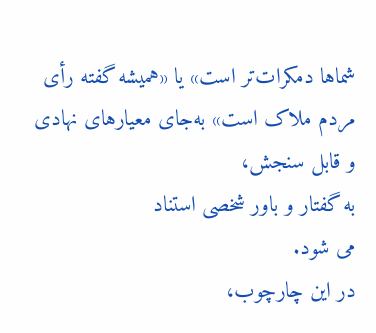شماها دمکرات‌تر است» یا «همیشه گفته رأی مردم ملاک است» به‌جای معیارهای نهادی
و قابل سنجش،
به گفتار و باور شخصی استناد
می‌ شود.
در این چارچوب،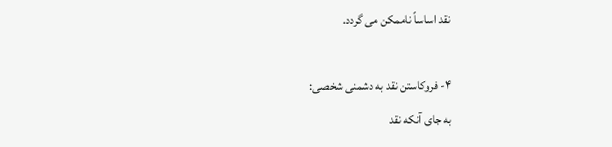نقد اساساً ناممکن می‌ گردد.

۴- فروکاستن نقد به دشمنی شخصی:
به جای آنکه نقد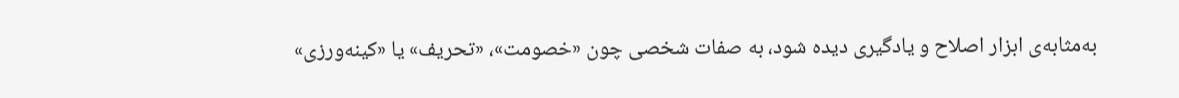به‌مثابه‌ی ابزار اصلاح و یادگیری دیده شود، به صفات شخصی چون «خصومت»، «تحریف» یا «کینه‌ورزی»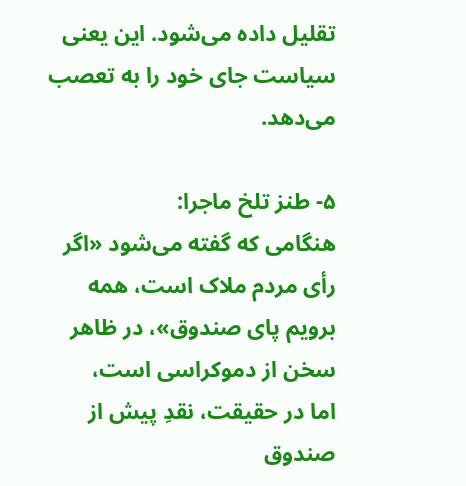تقلیل داده می‌شود. این یعنی سیاست جای خود را به تعصب می‌دهد.

۵- طنز تلخ ماجرا:
هنگامی که گفته می‌شود «اگر رأی مردم ملاک است، همه برویم پای صندوق»، در ظاهر سخن از دموکراسی است،
اما در حقیقت، نقدِ پیش از صندوق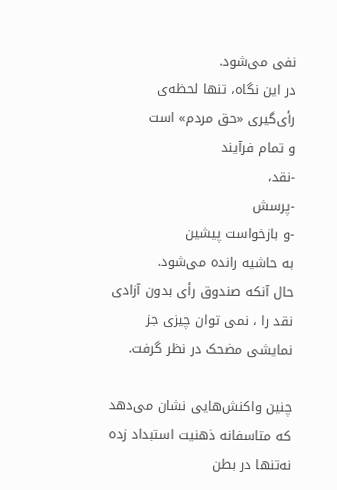نفی می‌شود.
در این نگاه، تنها لحظه‌ی رأی‌گیری «حق مردم» است
و تمام فرآیند
-نقد،
-پرسش
-و بازخواست پیشین
به حاشیه رانده می‌شود.
حال آنکه صندوق رأی بدون آزادی نقد را ، نمی توان چیزی جز نمایشی مضحک در نظر گرفت.

چنین واکنش‌هایی نشان می‌دهد که متاسفانه ذهنیت استبداد زده نه‌تنها در بطن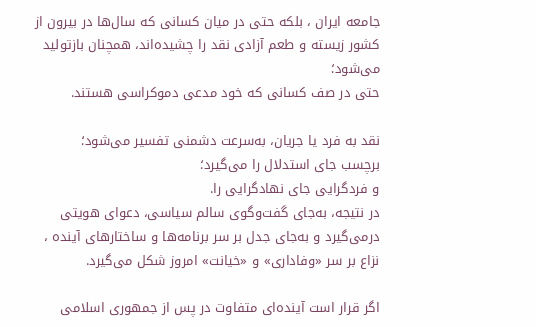جامعه ایران ، بلکه حتی در میان کسانی که سال‌ها در بیرون از کشور زیسته و طعم آزادی نقد را چشیده‌اند، همچنان بازتولید می‌شود؛
حتی در صف کسانی که خود مدعی دموکراسی هستند.

نقد به فرد یا جریان، به‌سرعت دشمنی تفسیر می‌شود؛
برچسب جای استدلال را می‌گیرد؛
و فردگرایی جای نهادگرایی را.
در نتیجه، به‌جای گفت‌وگوی سالم سیاسی، دعوای هویتی درمی‌گیرد و به‌جای جدل بر سر برنامه‌ها و ساختارهای آینده ، نزاع بر سر «وفاداری» و «خیانت» امروز شکل می‌گیرد.

اگر قرار است آینده‌ای متفاوت در پس از جمهوری اسلامی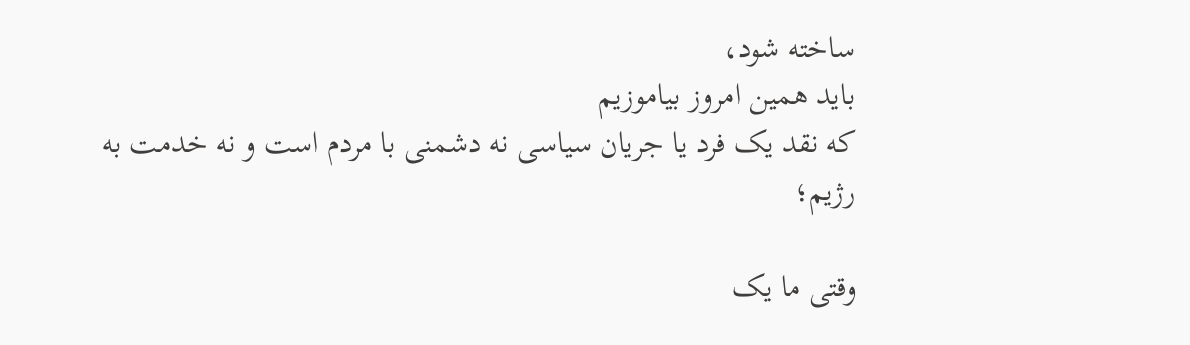ساخته شود،
باید همین امروز بیاموزیم
که نقد یک فرد یا جریان سیاسی نه دشمنی با مردم است و نه خدمت به رژیم؛

وقتی ما یک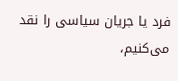فرد یا جریان سیاسی را نقد می‌کنیم،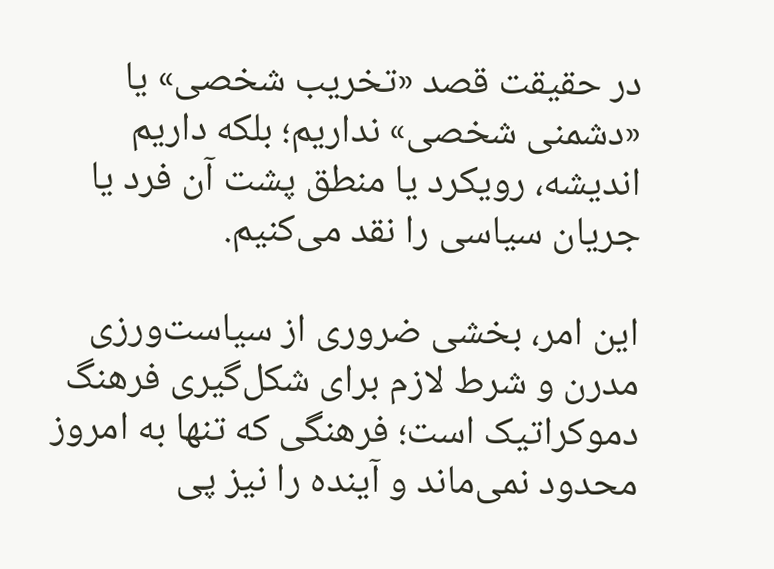در حقیقت قصد «تخریب شخصی» یا «دشمنی شخصی» نداریم؛ بلکه داریم اندیشه، رویکرد یا منطق پشت آن فرد یا جریان سیاسی را نقد می‌کنیم.

این امر، بخشی ضروری از سیاست‌ورزی مدرن و شرط لازم برای شکل‌گیری فرهنگ دموکراتیک است؛ فرهنگی که تنها به امروز محدود نمی‌ماند و آینده را نیز پی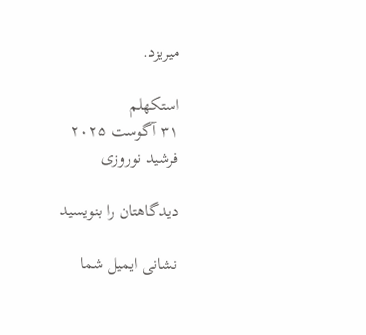میریزد.

استکهلم
۳۱ آگوست ۲۰۲۵
فرشید نوروزی

دیدگاهتان را بنویسید

نشانی ایمیل شما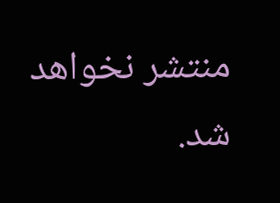منتشر نخواهد شد.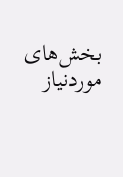بخش‌های موردنیاز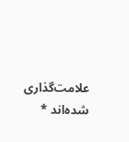علامت‌گذاری شده‌اند *